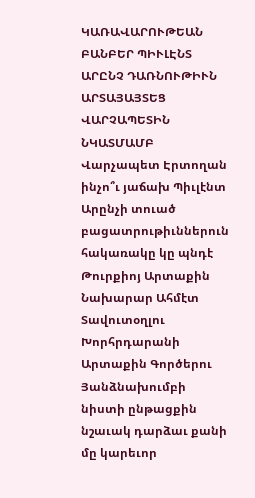ԿԱՌԱՎԱՐՈՒԹԵԱՆ ԲԱՆԲԵՐ ՊԻՒԼԷՆՏ ԱՐԸՆՉ ԴԱՌՆՈՒԹԻՒՆ ԱՐՏԱՅԱՅՏԵՑ ՎԱՐՉԱՊԵՏԻՆ ՆԿԱՏՄԱՄԲ
Վարչապետ Էրտողան ինչո՞ւ յաճախ Պիւլէնտ Արընչի տուած բացատրութիւններուն հակառակը կը պնդէ
Թուրքիոյ Արտաքին Նախարար Ահմէտ Տավուտօղլու Խորհրդարանի Արտաքին Գործերու Յանձնախումբի նիստի ընթացքին նշաւակ դարձաւ քանի մը կարեւոր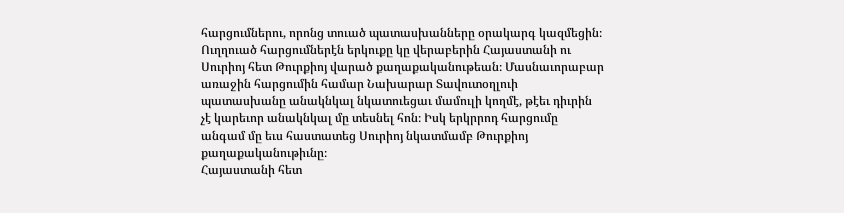հարցումներու, որոնց տուած պատասխանները օրակարգ կազմեցին։ Ուղղուած հարցումներէն երկուքը կը վերաբերին Հայաստանի ու Սուրիոյ հետ Թուրքիոյ վարած քաղաքականութեան։ Մասնաւորաբար առաջին հարցումին համար Նախարար Տավուտօղլուի պատասխանը անակնկալ նկատուեցաւ մամուլի կողմէ, թէեւ դիւրին չէ կարեւոր անակնկալ մը տեսնել հոն։ Իսկ երկրրոդ հարցումը անգամ մը եւս հաստատեց Սուրիոյ նկատմամբ Թուրքիոյ քաղաքականութիւնը։
Հայաստանի հետ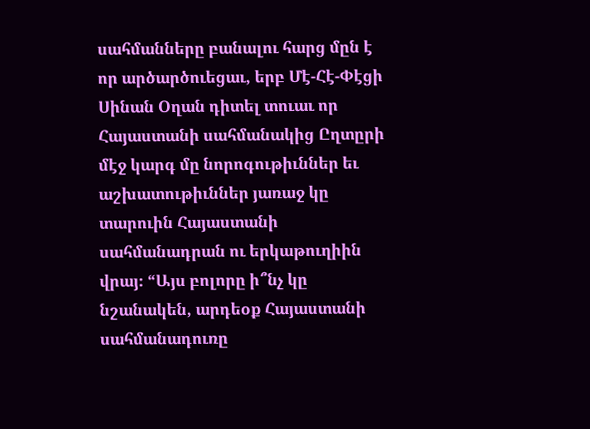սահմանները բանալու հարց մըն է որ արծարծուեցաւ, երբ Մէ-Հէ-Փէցի Սինան Օղան դիտել տուաւ որ Հայաստանի սահմանակից Ըղտըրի մէջ կարգ մը նորոգութիւններ եւ աշխատութիւններ յառաջ կը տարուին Հայաստանի սահմանադրան ու երկաթուղիին վրայ։ “Այս բոլորը ի՞նչ կը նշանակեն, արդեօք Հայաստանի սահմանադուռը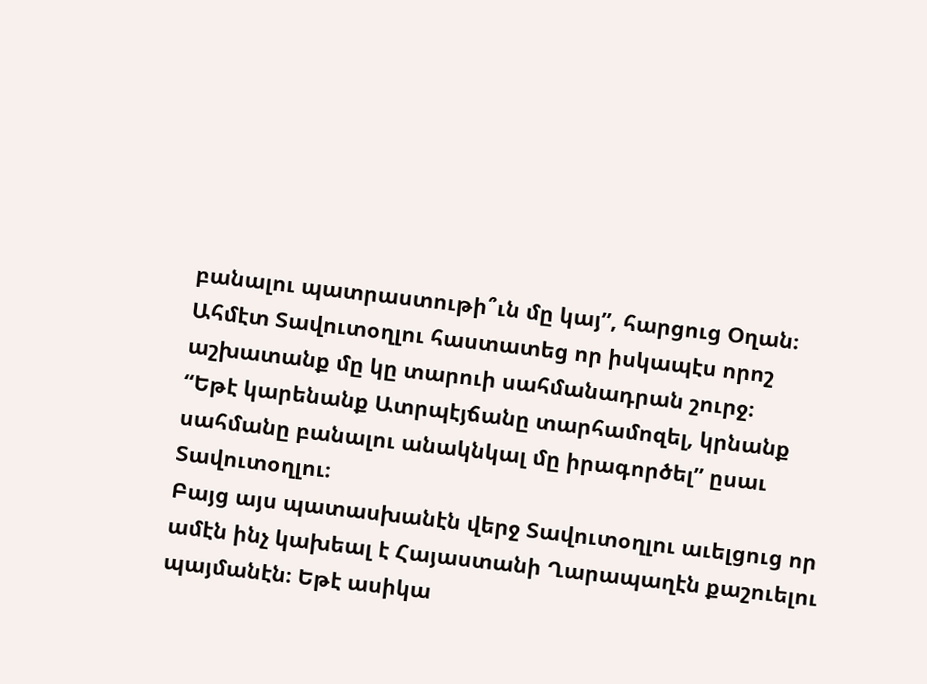բանալու պատրաստութի՞ւն մը կայ”, հարցուց Օղան։
Ահմէտ Տավուտօղլու հաստատեց որ իսկապէս որոշ աշխատանք մը կը տարուի սահմանադրան շուրջ։
“Եթէ կարենանք Ատրպէյճանը տարհամոզել, կրնանք սահմանը բանալու անակնկալ մը իրագործել” ըսաւ Տավուտօղլու։
Բայց այս պատասխանէն վերջ Տավուտօղլու աւելցուց որ ամէն ինչ կախեալ է Հայաստանի Ղարապաղէն քաշուելու պայմանէն։ Եթէ ասիկա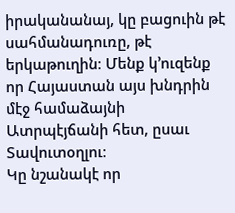իրականանայ, կը բացուին թէ սահմանադուռը, թէ երկաթուղին։ Մենք կ՚ուզենք որ Հայաստան այս խնդրին մէջ համաձայնի Ատրպէյճանի հետ, ըսաւ Տավուտօղլու։
Կը նշանակէ որ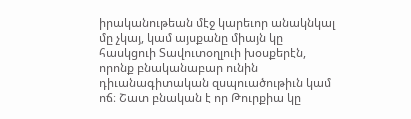իրականութեան մէջ կարեւոր անակնկալ մը չկայ, կամ այսքանը միայն կը հասկցուի Տավուտօղլուի խօսքերէն, որոնք բնականաբար ունին դիւանագիտական զսպուածութիւն կամ ոճ։ Շատ բնական է որ Թուրքիա կը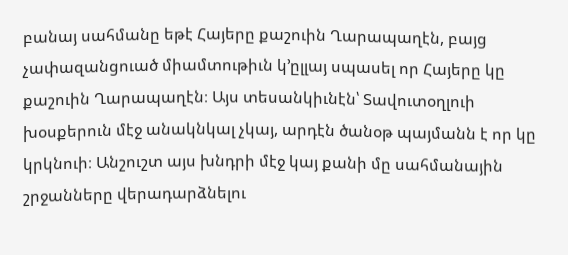բանայ սահմանը եթէ Հայերը քաշուին Ղարապաղէն, բայց չափազանցուած միամտութիւն կ՚ըլլայ սպասել որ Հայերը կը քաշուին Ղարապաղէն։ Այս տեսանկիւնէն՝ Տավուտօղլուի խօսքերուն մէջ անակնկալ չկայ, արդէն ծանօթ պայմանն է որ կը կրկնուի։ Անշուշտ այս խնդրի մէջ կայ քանի մը սահմանային շրջանները վերադարձնելու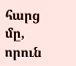հարց մը, որուն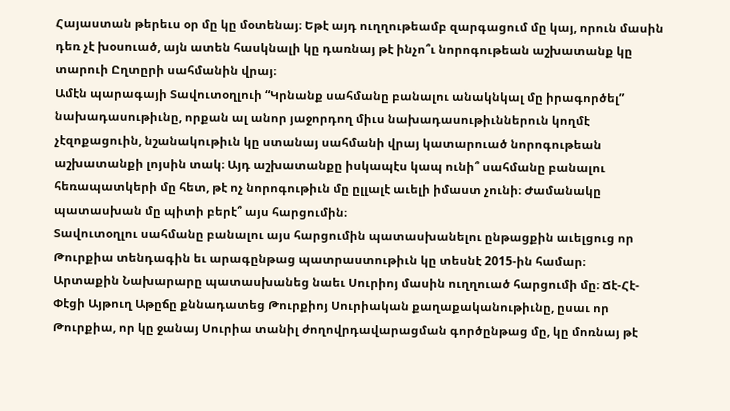Հայաստան թերեւս օր մը կը մօտենայ։ Եթէ այդ ուղղութեամբ զարգացում մը կայ, որուն մասին դեռ չէ խօսուած, այն ատեն հասկնալի կը դառնայ թէ ինչո՞ւ նորոգութեան աշխատանք կը տարուի Ըղտըրի սահմանին վրայ։
Ամէն պարագայի Տավուտօղլուի “Կրնանք սահմանը բանալու անակնկալ մը իրագործել” նախադասութիւնը, որքան ալ անոր յաջորդող միւս նախադասութիւններուն կողմէ չէզոքացուին, նշանակութիւն կը ստանայ սահմանի վրայ կատարուած նորոգութեան աշխատանքի լոյսին տակ։ Այդ աշխատանքը իսկապէս կապ ունի՞ սահմանը բանալու հեռապատկերի մը հետ, թէ ոչ նորոգութիւն մը ըլլալէ աւելի իմաստ չունի։ Ժամանակը պատասխան մը պիտի բերէ՞ այս հարցումին։
Տավուտօղլու սահմանը բանալու այս հարցումին պատասխանելու ընթացքին աւելցուց որ Թուրքիա տենդագին եւ արագընթաց պատրաստութիւն կը տեսնէ 2015-ին համար։
Արտաքին Նախարարը պատասխանեց նաեւ Սուրիոյ մասին ուղղուած հարցումի մը։ Ճէ-Հէ-Փէցի Այթուղ Աթըճը քննադատեց Թուրքիոյ Սուրիական քաղաքականութիւնը, ըսաւ որ Թուրքիա, որ կը ջանայ Սուրիա տանիլ ժողովրդավարացման գործընթաց մը, կը մոռնայ թէ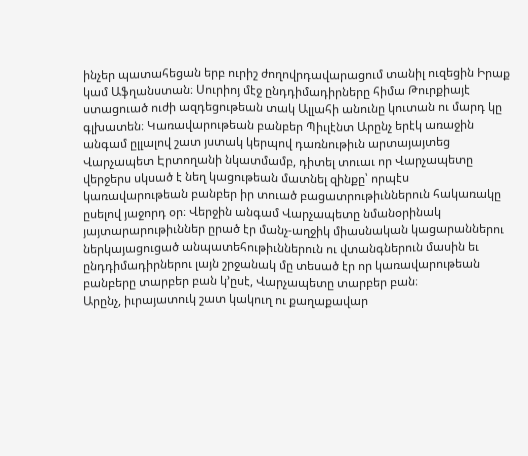ինչեր պատահեցան երբ ուրիշ ժողովրդավարացում տանիլ ուզեցին Իրաք կամ Աֆղանստան։ Սուրիոյ մէջ ընդդիմադիրները հիմա Թուրքիայէ ստացուած ուժի ազդեցութեան տակ Ալլահի անունը կուտան ու մարդ կը գլխատեն։ Կառավարութեան բանբեր Պիւլէնտ Արընչ երէկ առաջին անգամ ըլլալով շատ յստակ կերպով դառնութիւն արտայայտեց Վարչապետ Էրտողանի նկատմամբ, դիտել տուաւ որ Վարչապետը վերջերս սկսած է նեղ կացութեան մատնել զինքը՝ որպէս կառավարութեան բանբեր իր տուած բացատրութիւններուն հակառակը ըսելով յաջորդ օր։ Վերջին անգամ Վարչապետը նմանօրինակ յայտարարութիւններ ըրած էր մանչ-աղջիկ միասնական կացարաններու ներկայացուցած անպատեհութիւններուն ու վտանգներուն մասին եւ ընդդիմադիրներու լայն շրջանակ մը տեսած էր որ կառավարութեան բանբերը տարբեր բան կ՚ըսէ, Վարչապետը տարբեր բան։
Արընչ, իւրայատուկ շատ կակուղ ու քաղաքավար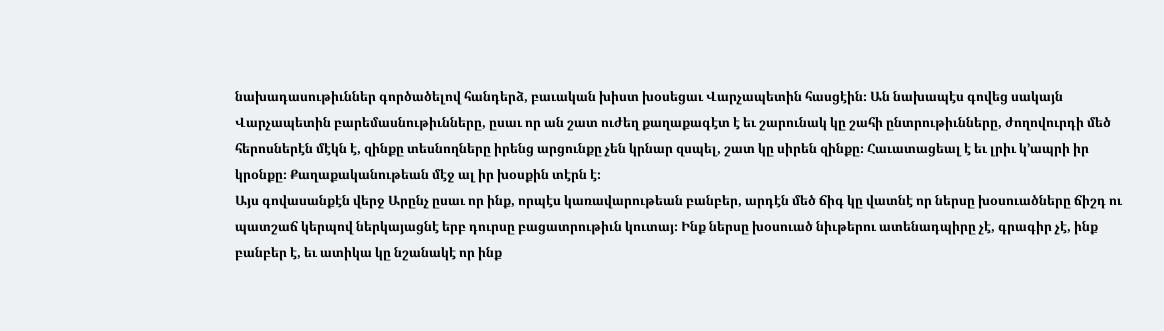նախադասութիւններ գործածելով հանդերձ, բաւական խիստ խօսեցաւ Վարչապետին հասցէին։ Ան նախապէս գովեց սակայն Վարչապետին բարեմասնութիւնները, ըսաւ որ ան շատ ուժեղ քաղաքագէտ է եւ շարունակ կը շահի ընտրութիւնները, ժողովուրդի մեծ հերոսներէն մէկն է, զինքը տեսնողները իրենց արցունքը չեն կրնար զսպել, շատ կը սիրեն զինքը։ Հաւատացեալ է եւ լրիւ կ՚ապրի իր կրօնքը։ Քաղաքականութեան մէջ ալ իր խօսքին տէրն է։
Այս գովասանքէն վերջ Արընչ ըսաւ որ ինք, որպէս կառավարութեան բանբեր, արդէն մեծ ճիգ կը վատնէ որ ներսը խօսուածները ճիշդ ու պատշաճ կերպով ներկայացնէ երբ դուրսը բացատրութիւն կուտայ։ Ինք ներսը խօսուած նիւթերու ատենադպիրը չէ, գրագիր չէ, ինք բանբեր է, եւ ատիկա կը նշանակէ որ ինք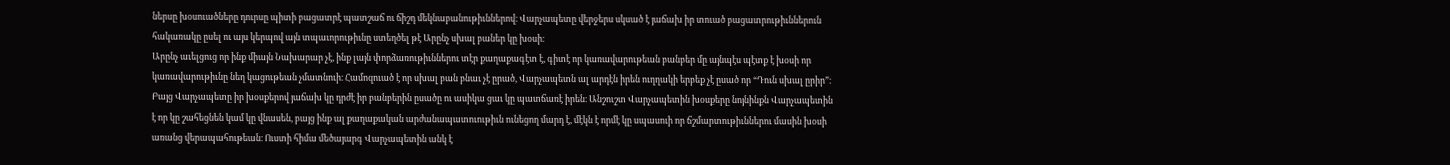ներսը խօսուածները դուրսը պիտի բացատրէ պատշաճ ու ճիշդ մեկնաբանութիւններով։ Վարչապետը վերջերս սկսած է յաճախ իր տուած բացատրութիւններուն հակառակը ըսել ու այս կերպով այն տպաւորութիւնը ստեղծել թէ Արընչ սխալ բաներ կը խօսի։
Արընչ աւելցուց որ ինք միայն Նախարար չէ, ինք լայն փորձառութիւններու տէր քաղաքագէտ է, գիտէ որ կառավարութեան բանբեր մը այնպէս պէտք է խօսի որ կառավարութիւնը նեղ կացութեան չմատնուի։ Համոզուած է որ սխալ բան բնաւ չէ ըրած, Վարչապետն ալ արդէն իրեն ուղղակի երբեք չէ ըսած որ “Դուն սխալ ըրիր”։ Բայց Վարչապետը իր խօսքերով յաճախ կը դրժէ իր բանբերին ըսածը ու ասիկա ցաւ կը պատճառէ իրեն։ Անշուշտ Վարչապետին խօսքերը նոյնինքն Վարչապետին է որ կը շահեցնեն կամ կը վնասեն, բայց ինք ալ քաղաքական արժանապատուութիւն ունեցող մարդ է, մէկն է որմէ կը սպասուի որ ճշմարտութիւններու մասին խօսի առանց վերապահութեան։ Ուստի հիմա մեծայարգ Վարչապետին անկ է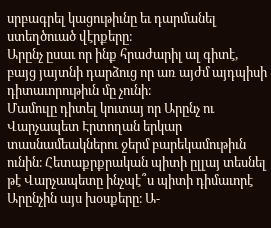սրբագրել կացութիւնը եւ դարմանել ստեղծուած վէրքերը։
Արընչ ըսաւ որ ինք հրաժարիլ ալ գիտէ, բայց յայտնի դարձուց որ առ այժմ այդպիսի դիտաւորութիւն մը չունի։
Մամուլը դիտել կուտայ որ Արընչ ու Վարչապետ Էրտողան երկար տասնամեակներու ջերմ բարեկամութիւն ունին։ Հետաքրքրական պիտի ըլլայ տեսնել թէ Վարչապետը ինչպէ՞ս պիտի դիմաւորէ Արընչին այս խօսքերը։ Ա-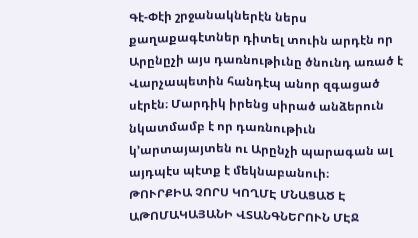Գէ-Փէի շրջանակներէն ներս քաղաքագէտներ դիտել տուին արդէն որ Արընըչի այս դառնութիւնը ծնունդ առած է Վարչապետին հանդէպ անոր զգացած սէրէն։ Մարդիկ իրենց սիրած անձերուն նկատմամբ է որ դառնութիւն կ՚արտայայտեն ու Արընչի պարագան ալ այդպէս պէտք է մեկնաբանուի։
ԹՈՒՐՔԻԱ ՉՈՐՍ ԿՈՂՄԷ ՄՆԱՑԱԾ Է ԱԹՈՄԱԿԱՅԱՆԻ ՎՏԱՆԳՆԵՐՈՒՆ ՄԷՋ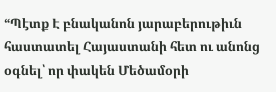“Պէտք Է բնականոն յարաբերութիւն հաստատել Հայաստանի հետ ու անոնց օգնել՝ որ փակեն Մեծամօրի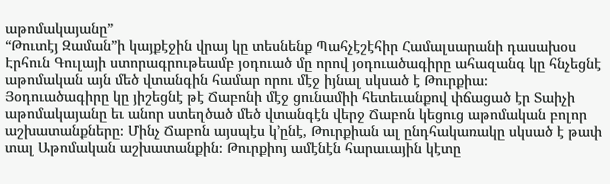աթոմակայանը”
“Թուտէյ Զաման”ի կայքէջին վրայ կը տեսնենք Պահչէշէհիր Համալսարանի դասախօս Էրհուն Գուլայի ստորագրութեամբ յօդուած մը որով յօդուածագիրը ահազանգ կը հնչեցնէ աթոմական այն մեծ վտանգին համար որու մէջ իյնալ սկսած է Թուրքիա։
Յօդուածագիրը կը յիշեցնէ թէ Ճաբոնի մէջ ցունամիի հետեւանքով փճացած էր Տաիչի աթոմակայանը եւ անոր ստեղծած մեծ վտանգէն վերջ Ճաբոն կեցուց աթոմական բոլոր աշխատանքները։ Մինչ Ճաբոն այսպէս կ՚ընէ, Թուրքիան ալ ընդհակառակը սկսած է թափ տալ Աթոմական աշխատանքին։ Թուրքիոյ ամէնէն հարաւային կէտը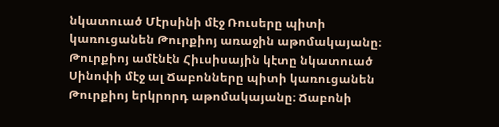նկատուած Մէրսինի մէջ Ռուսերը պիտի կառուցանեն Թուրքիոյ առաջին աթոմակայանը։ Թուրքիոյ ամէնէն Հիւսիսային կէտը նկատուած Սինոփի մէջ ալ Ճաբոնները պիտի կառուցանեն Թուրքիոյ երկրորդ աթոմակայանը։ Ճաբոնի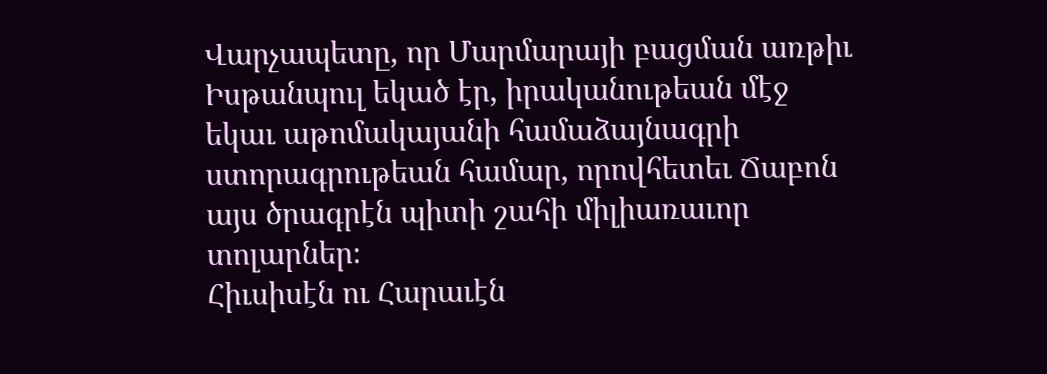Վարչապետը, որ Մարմարայի բացման առթիւ Իսթանպուլ եկած էր, իրականութեան մէջ եկաւ աթոմակայանի համաձայնագրի ստորագրութեան համար, որովհետեւ Ճաբոն այս ծրագրէն պիտի շահի միլիառաւոր տոլարներ։
Հիւսիսէն ու Հարաւէն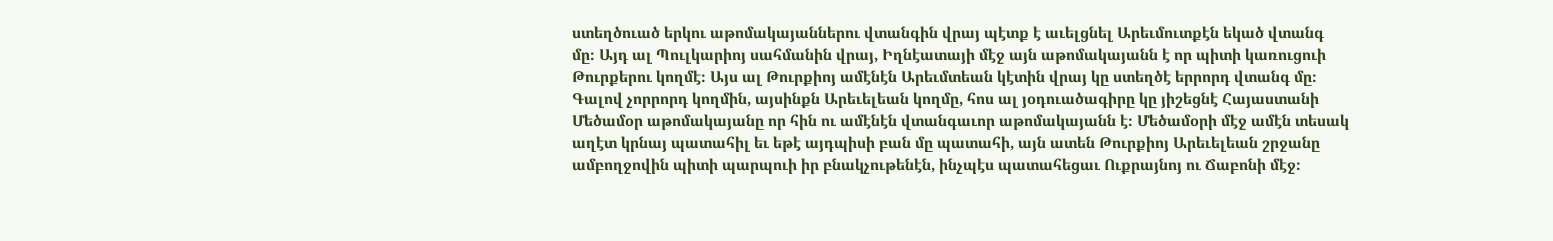ստեղծուած երկու աթոմակայաններու վտանգին վրայ պէտք է աւելցնել Արեւմուտքէն եկած վտանգ մը։ Այդ ալ Պուլկարիոյ սահմանին վրայ, Իղնէատայի մէջ այն աթոմակայանն է որ պիտի կառուցուի Թուրքերու կողմէ։ Այս ալ Թուրքիոյ ամէնէն Արեւմտեան կէտին վրայ կը ստեղծէ երրորդ վտանգ մը։
Գալով չորրորդ կողմին, այսինքն Արեւելեան կողմը, հոս ալ յօդուածագիրը կը յիշեցնէ Հայաստանի Մեծամօր աթոմակայանը որ հին ու ամէնէն վտանգաւոր աթոմակայանն է։ Մեծամօրի մէջ ամէն տեսակ աղէտ կրնայ պատահիլ եւ եթէ այդպիսի բան մը պատահի, այն ատեն Թուրքիոյ Արեւելեան շրջանը ամբողջովին պիտի պարպուի իր բնակչութենէն, ինչպէս պատահեցաւ Ուքրայնոյ ու Ճաբոնի մէջ։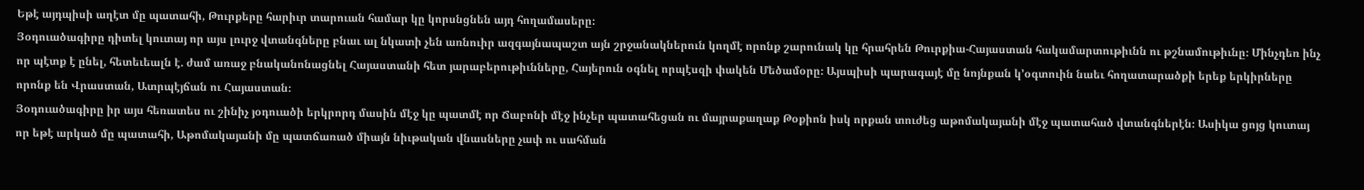Եթէ այդպիսի աղէտ մը պատահի, Թուրքերը հարիւր տարուան համար կը կորսնցնեն այդ հողամասերը։
Յօդուածագիրը դիտել կուտայ որ այս լուրջ վտանգները բնաւ ալ նկատի չեն առնուիր ազգայնապաշտ այն շրջանակներուն կողմէ որոնք շարունակ կը հրահրեն Թուրքիա-Հայաստան հակամարտութիւնն ու թշնամութիւնը։ Մինչդեռ ինչ որ պէտք է ընել, հետեւեալն է. ժամ առաջ բնականոնացնել Հայաստանի հետ յարաբերութիւնները, Հայերուն օգնել որպէսզի փակեն Մեծամօրը։ Այսպիսի պարագայէ մը նոյնքան կ՚օգտուին նաեւ հողատարածքի երեք երկիրները որոնք են Վրաստան, Ատրպէյճան ու Հայաստան։
Յօդուածագիրը իր այս հեռատես ու շինիչ յօդուածի երկրորդ մասին մէջ կը պատմէ որ Ճաբոնի մէջ ինչեր պատահեցան ու մայրաքաղաք Թօքիոն իսկ որքան տուժեց աթոմակայանի մէջ պատահած վտանգներէն։ Ասիկա ցոյց կուտայ որ եթէ արկած մը պատահի, Աթոմակայանի մը պատճառած միայն նիւթական վնասները չափ ու սահման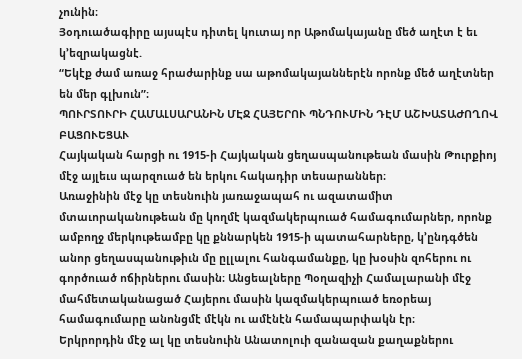չունին։
Յօդուածագիրը այսպէս դիտել կուտայ որ Աթոմակայանը մեծ աղէտ է եւ կ՚եզրակացնէ.
“Եկէք ժամ առաջ հրաժարինք սա աթոմակայաններէն որոնք մեծ աղէտներ են մեր գլխուն”։
ՊՈՒՐՏՈՒՐԻ ՀԱՄԱԼՍԱՐԱՆԻՆ ՄԷՋ ՀԱՅԵՐՈՒ ՊՆԴՈՒՄԻՆ ԴԷՄ ԱՇԽԱՏԱԺՈՂՈՎ ԲԱՑՈՒԵՑԱՒ
Հայկական հարցի ու 1915-ի Հայկական ցեղասպանութեան մասին Թուրքիոյ մէջ այլեւս պարզուած են երկու հակադիր տեսարաններ։
Առաջինին մէջ կը տեսնուին յառաջապահ ու ազատամիտ մտաւորականութեան մը կողմէ կազմակերպուած համագումարներ, որոնք ամբողջ մերկութեամբը կը քննարկեն 1915-ի պատահարները, կ՚ընդգծեն անոր ցեղասպանութիւն մը ըլլալու հանգամանքը, կը խօսին զոհերու ու գործուած ոճիրներու մասին։ Անցեալները Պօղազիչի Համալարանի մէջ մահմետականացած Հայերու մասին կազմակերպուած եռօրեայ համագումարը անոնցմէ մէկն ու ամէնէն համապարփակն էր։
Երկրորդին մէջ ալ կը տեսնուին Անատոլուի զանազան քաղաքներու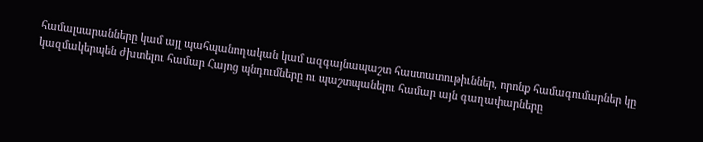համալսարանները կամ այլ պահպանողական կամ ազգայնապաշտ հաստատութիւններ, որոնք համագումարներ կը կազմակերպեն ժխտելու համար Հայոց պնդումները ու պաշտպանելու համար այն գաղափարները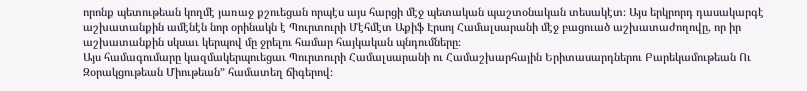որոնք պետութեան կողմէ յառաջ քշուեցան որպէս այս հարցի մէջ պետական պաշտօնական տեսակէտ։ Այս երկրորդ դասակարգէ աշխատանքին ամէնէն նոր օրինակն է Պուրտուրի Մէհմէտ Աքիֆ Էրսոյ Համալսարանի մէջ բացուած աշխատաժողովը, որ իր աշխատանքին սկսաւ կերպով մը ջրելու համար հայկական պնդումները։
Այս համագումարը կազմակերպուեցաւ Պուրտուրի Համալսարանի ու Համաշխարհային Երիտասարդներու Բարեկամութեան Ու Զօրակցութեան Միութեան” համատեղ ճիգերով։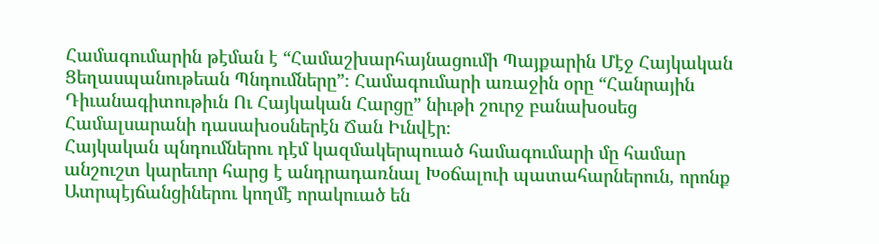Համագումարին թէման է “Համաշխարհայնացումի Պայքարին Մէջ Հայկական Ցեղասպանութեան Պնդումները”։ Համագումարի առաջին օրը “Հանրային Դիւանագիտութիւն Ու Հայկական Հարցը” նիւթի շուրջ բանախօսեց Համալսարանի դասախօսներէն Ճան Իւնվէր։
Հայկական պնդումներու դէմ կազմակերպուած համագումարի մը համար անշուշտ կարեւոր հարց է անդրադառնալ Խօճալուի պատահարներուն, որոնք Ատրպէյճանցիներու կողմէ որակուած են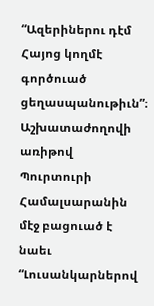“Ազերիներու դէմ Հայոց կողմէ գործուած ցեղասպանութիւն”։ Աշխատաժողովի առիթով Պուրտուրի Համալսարանին մէջ բացուած է նաեւ “Լուսանկարներով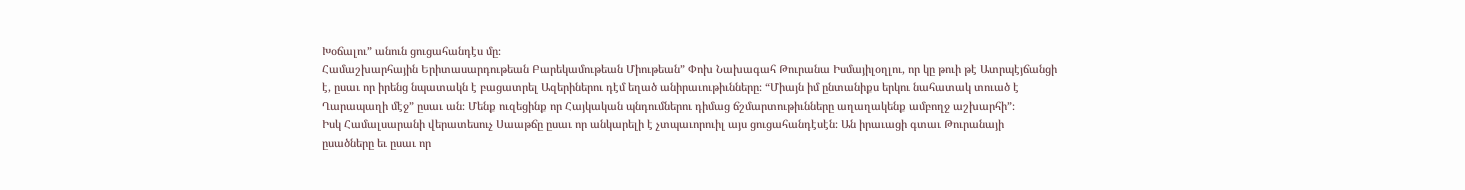Խօճալու” անուն ցուցահանդէս մը։
Համաշխարհային Երիտասարդութեան Բարեկամութեան Միութեան” Փոխ Նախագահ Թուրանա Իսմայիլօղլու, որ կը թուի թէ Ատրպէյճանցի է, ըսաւ որ իրենց նպատակն է բացատրել Ազերիներու դէմ եղած անիրաւութիւնները։ “Միայն իմ ընտանիքս երկու նահատակ տուած է Ղարապաղի մէջ” ըսաւ ան։ Մենք ուզեցինք որ Հայկական պնդումներու դիմաց ճշմարտութիւնները աղաղակենք ամբողջ աշխարհի”։
Իսկ Համալսարանի վերատեսուչ Սաաթճը ըսաւ որ անկարելի է չտպաւորուիլ այս ցուցահանդէսէն։ Ան իրաւացի գտաւ Թուրանայի ըսածները եւ ըսաւ որ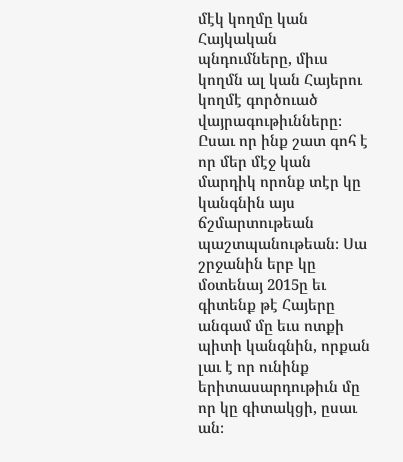մէկ կողմը կան Հայկական պնդումները, միւս կողմն ալ կան Հայերու կողմէ գործուած վայրագութիւնները։ Ըսաւ որ ինք շատ գոհ է որ մեր մէջ կան մարդիկ որոնք տէր կը կանգնին այս ճշմարտութեան պաշտպանութեան։ Սա շրջանին երբ կը մօտենայ 2015ը եւ գիտենք թէ Հայերը անգամ մը եւս ոտքի պիտի կանգնին, որքան լաւ է որ ունինք երիտասարդութիւն մը որ կը գիտակցի, ըսաւ ան։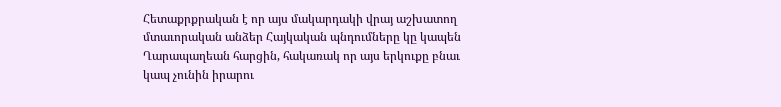Հետաքրքրական է որ այս մակարդակի վրայ աշխատող մտաւորական անձեր Հայկական պնդումները կը կապեն Ղարապաղեան հարցին, հակառակ որ այս երկուքը բնաւ կապ չունին իրարու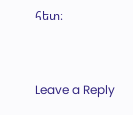հետ։



Leave a Reply